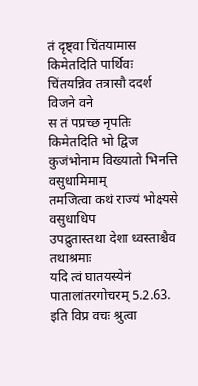तं दृष्ट्वा चिंतयामास किमेतदिति पार्थिवः
चिंतयन्निव तत्रासौ ददर्श विजने वने
स तं पप्रच्छ नृपतिः किमेतदिति भो द्विज
कुजंभोनाम विख्यातो भिनत्ति वसुधामिमाम्
तमजित्वा कथं राज्यं भोक्ष्यसे वसुधाधिप
उपद्रुतास्तथा देशा ध्वस्ताश्चैव तथाश्रमाः
यदि त्वं घातयस्येनं पातालांतरगोचरम् 5.2.63.
इति विप्र वचः श्रुत्वा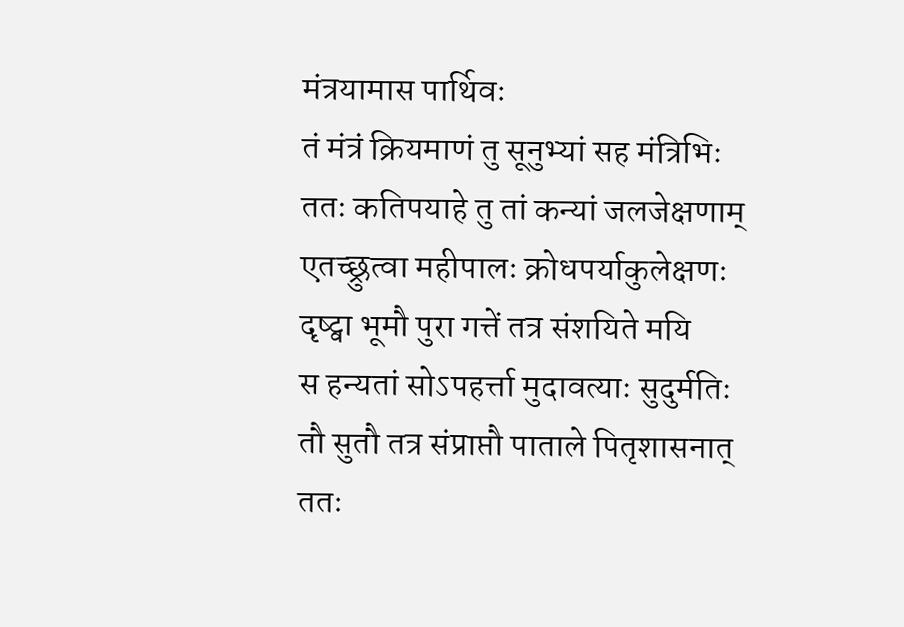मंत्रयामास पार्थिवः
तं मंत्रं क्रियमाणं तु सूनुभ्यां सह मंत्रिभिः
ततः कतिपयाहे तु तां कन्यां जलजेक्षणाम्
एतच्छ्रुत्वा महीपालः क्रोधपर्याकुलेक्षणः
दृष्ट्वा भूमौ पुरा गत्तें तत्र संशयिते मयि
स हन्यतां सोऽपहर्त्ता मुदावत्याः सुदुर्मतिः
तौ सुतौ तत्र संप्राप्तौ पाताले पितृशासनात्
ततः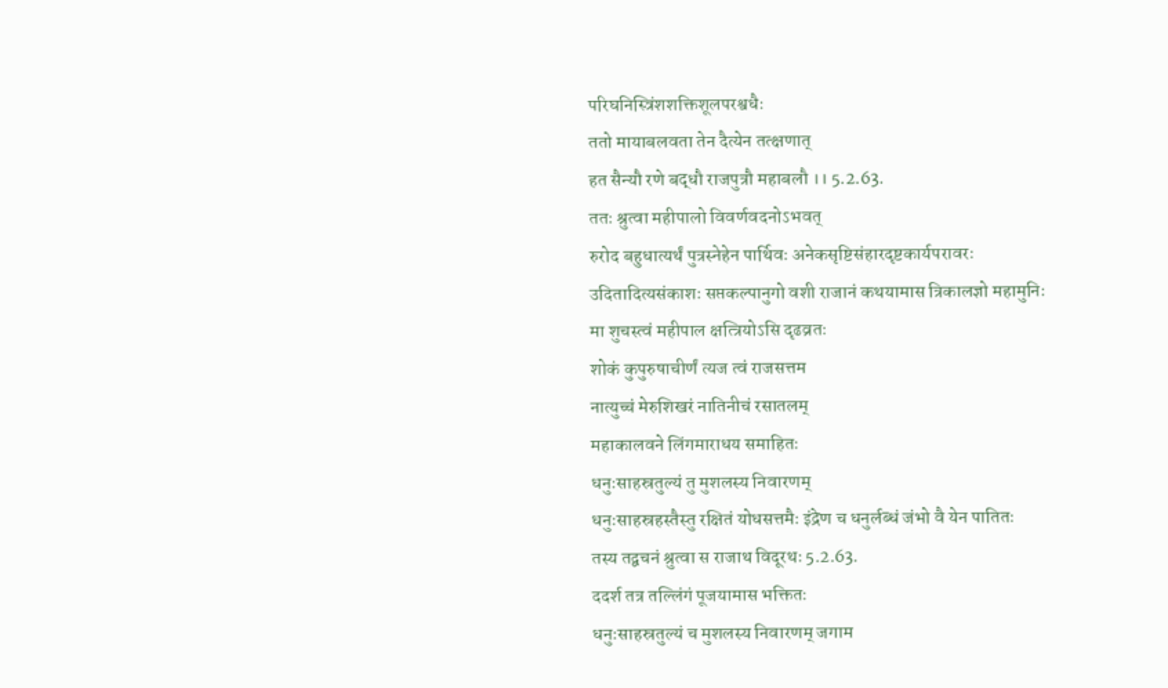परिघनिस्त्रिंशशक्तिशूलपरश्वधैः
ततो मायाबलवता तेन दैत्येन तत्क्षणात्
हत सैन्यौ रणे बद्धौ राजपुत्रौ महाबलौ ।। 5.2.63.
ततः श्रुत्वा महीपालो विवर्णवदनोऽभवत्
रुरोद बहुधात्यर्थं पुत्रस्नेहेन पार्थिवः अनेकसृष्टिसंहारदृष्टकार्यपरावरः
उदितादित्यसंकाशः सप्तकल्पानुगो वशी राजानं कथयामास त्रिकालज्ञो महामुनिः
मा शुचस्त्वं महीपाल क्षत्त्रियोऽसि दृढव्रतः
शोकं कुपुरुषाचीर्णं त्यज त्वं राजसत्तम
नात्युच्चं मेरुशिखरं नातिनीचं रसातलम्
महाकालवने लिंगमाराधय समाहितः
धनुःसाहस्रतुल्यं तु मुशलस्य निवारणम्
धनुःसाहस्रहस्तैस्तु रक्षितं योधसत्तमैः इंद्रेण च धनुर्लब्धं जंभो वै येन पातितः
तस्य तद्वचनं श्रुत्वा स राजाथ विदूरथः 5.2.63.
ददर्श तत्र तल्लिंगं पूजयामास भक्तितः
धनुःसाहस्रतुल्यं च मुशलस्य निवारणम् जगाम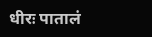धीरः पातालं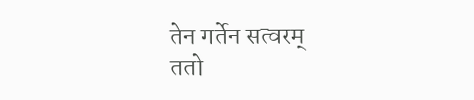तेन गर्तेन सत्वरम्
ततो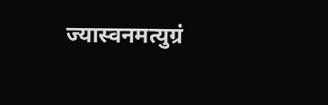ज्यास्वनमत्युग्रं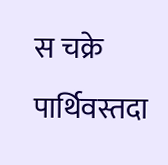स चक्रे पार्थिवस्तदा